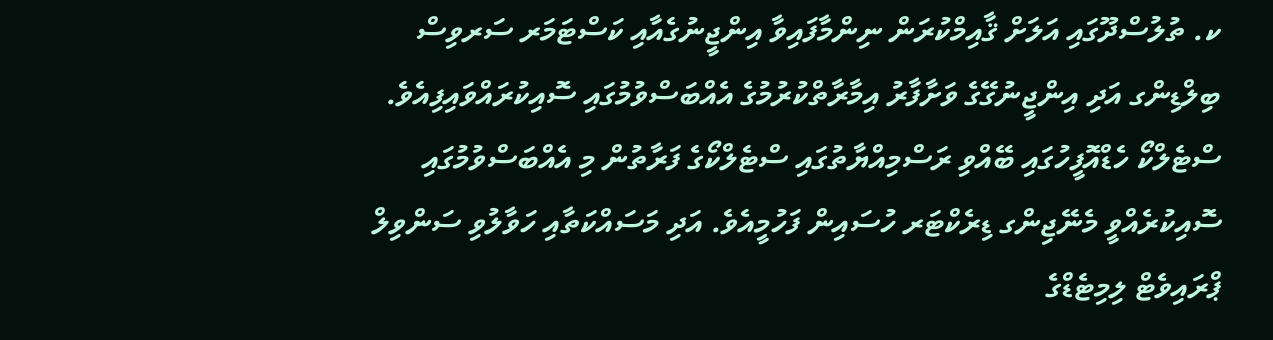ކ. ތުލުސްދޫގައި އަލަށް ޤާއިމްކުރަން ނިންމާފައިވާ އިންޖީނުގެއާއި ކަސްޓަމަރ ސަރވިސް ބިލްޑިންގ އަދި އިންޖީނުގޭގެ ވަށާފާރު އިމާރާތްކުރުމުގެ އެއްބަސްވުމުގައި ސޮއިކުރައްވައިފިއެވެ. ސްޓެލްކޯ ހެޑްއޮފީހުގައި ބޭއްވި ރަސްމިއްޔާތުގައި ސްޓެލްކޯގެ ފަރާތުން މި އެއްބަސްވުމުގައި ސޮއިކުރެއްވީ މެނޭޖިންގ ޑިރެކްޓަރ ހުސައިން ފަހުމީއެވެ. އަދި މަސައްކަތާއި ހަވާލުވި ސަންވިލް ޕްރައިވެޓް ލިމިޓެޑްގެ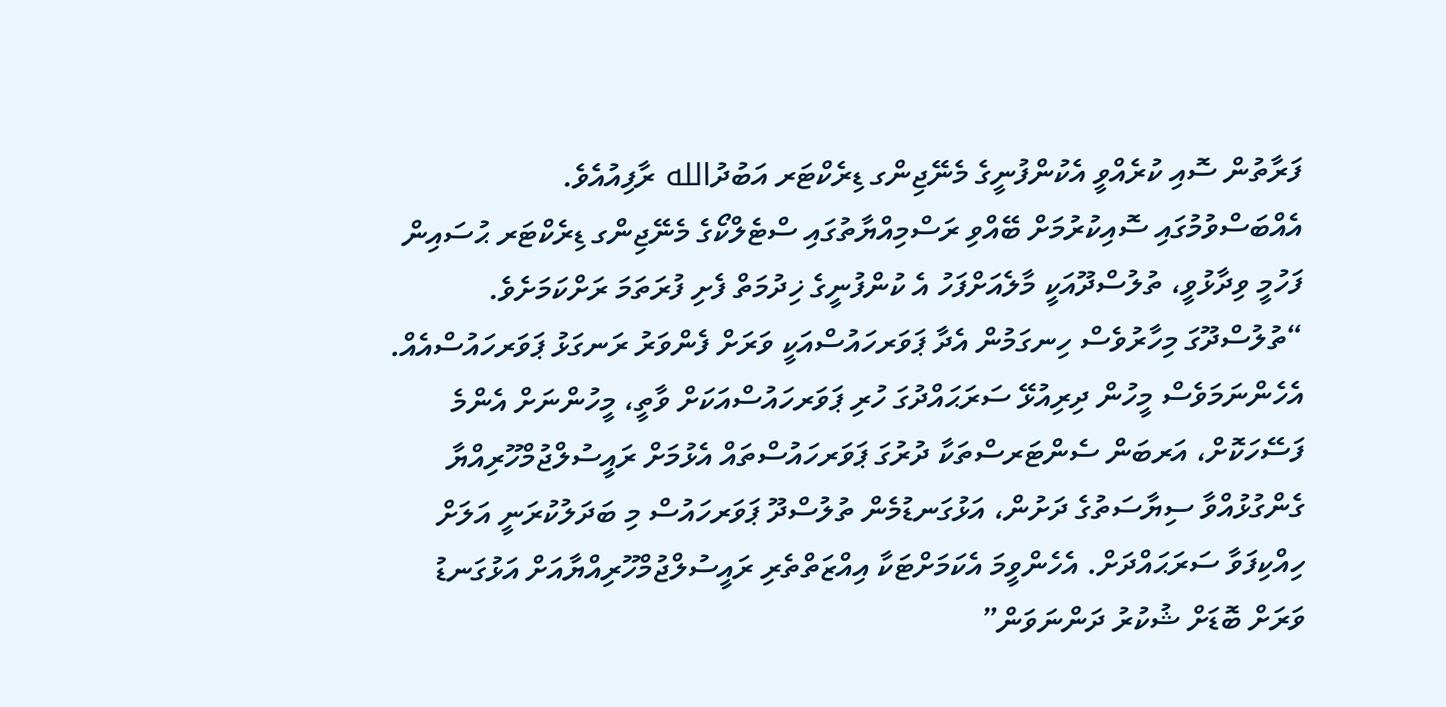ފަރާތުން ސޮއި ކުރެއްވީ އެކުންފުނީގެ މެނޭޖިންގ ޑިރެކްޓަރ އަބުދުالله ރާފިއުއެވެ.
އެއްބަސްވުމުގައި ސޮއިކުރުމަށް ބޭއްވި ރަސްމިއްޔާތުގައި ސްޓެލްކޯގެ މެނޭޖިންގ ޑިރެކްޓަރ ޙުސައިން ފަހުމީ ވިދާޅުވީ، ތުލުސްދޫއަކީ މާލެއަށްފަހު އެ ކުންފުނީގެ ޚިދުމަތް ފެށި ފުރަތަމަ ރަށްކަމަށެވެ. “ތުލުސްދޫގަ މިހާރުވެސް ހިނގަމުން އެދާ ޕަވަރހައުސްއަކީ ވަރަށް ފެންވަރު ރަނގަޅު ޕަވަރހައުސްއެއް. އެހެންނަމަވެސް މީހުން ދިރިއުޅޭ ސަރަޙައްދުގަ ހުރި ޕަވަރހައުސްއަކަށް ވާތީ، މީހުންނަށް އެންމެ ފަސޭހަކޮށް، އަރބަން ސެންޓަރސްތަކާ ދުރުގަ ޕަވަރހައުސްތައް އެޅުމަށް ރައީސުލްޖުމްހޫރިއްޔާ ގެންގުޅުއްވާ ސިޔާސަތުގެ ދަށުން، އަޅުގަނޑުމެން ތުލުސްދޫ ޕަވަރހައުސް މި ބަދަލުކުރަނީ އަލަށް ހިއްކިފަވާ ސަރަޙައްދަށް. އެހެންވީމަ އެކަމަށްޓަކާ އިއްޒަތްތެރި ރައީސުލްޖުމްހޫރިއްޔާއަށް އަޅުގަނޑު ވަރަށް ބޮޑަށް ޝުކުރު ދަންނަވަން”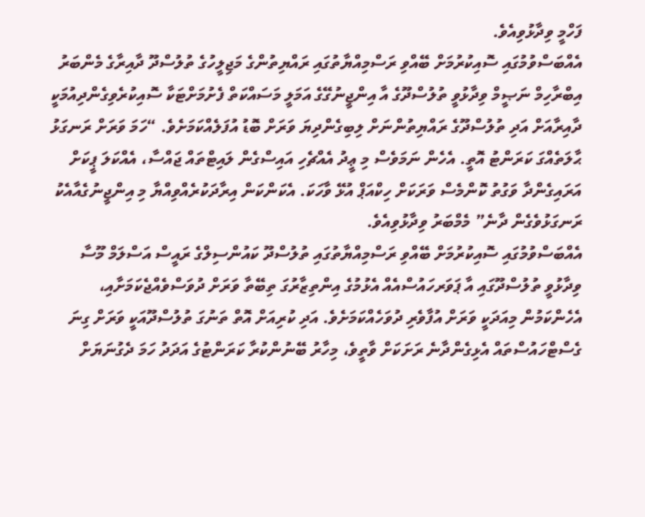ފަހްމީ ވިދާޅުވިއެވެ.
އެއްބަސްވުމުގައި ސޮއިކުރުމަށް ބޭއްވި ރަސްމިއްޔާތުގައި ރައްޔިތުންގެ މަޖިލީހުގެ ތުލުސްދޫ ދާއިރާގެ މެންބަރު އިބްރާހިމް ނަޞީމް ވިދާޅުވީ ތުލުސްދޫގެ އާ އިންޖީނުގޭގެ އަމަލީ މަސައްކަތް ފެށުމަށްޓަކާ ސޮއިކުރެވިގެންދިއުމަކީ ދާއިރާއަށް އަދި ތުލުސްދޫގެ ރައްޔިތުންނަށް ލިބިގެންދިޔަ ވަރަށް ބޮޑު އުފަލެއްކަމަށެވެ. “ހަމަ ވަރަށް ރަނގަޅު ޙާލަތެއްގަ ކަރަންޓު އޮތީ. އެހެން ނަމަވެސް މި ޢީދު އެއްޗެހި އައިސްގެން ލައިޓްތައް ޖައްސާ، އެއްކަލަ ޕީކަށް އަރައިގެންދާ ވަގުތު ކޮންމެސް ވަރަކަށް ހިކްއަޕް އުޅޭ ވާހަކަ. އެކަންކަން އިރާދަކުރެއްވިއްޔާ މި އިންޖީނުގެއާއެކު ރަނގަޅުވެގެން ދާނެ” މެމްބަރު ވިދާޅުވިއެވެ.
އެއްބަސްވުމުގައި ސޮއިކުރުމަށް ބޭއްވި ރަސްމިއްޔާތުގައި ތުލުސްދޫ ކައުންސިލްގެ ރައީސް އަސްލަމް މޫސާ ވިދާޅުވީ ތުލުސްދޫގައި އާ ޕަވަރހައުސްއެއް އެޅުމުގެ އިންތިޒާރުގަ ތިބޭތާ ވަރަށް ދުވަސްވެއްޖެކަމަށާއި، އެހެންކަމުން މިއަދަކީ ވަރަށް އުފާވެރި ދުވަހެއްކަމަށެވެ. އަދި ކުރިއަށް އޮތް ތަނުގަ ތުލުސްދޫއަކީ ވަރަށް ގިނަ ގެސްޓްހައުސްތައް އެޅިގެންދާނެ ރަށަކަށް ވާތީވެ، މިހާރު ބޭނުންކުރާ ކަރަންޓުގެ އަދަދު ހަމަ ދެގުނަޔަށް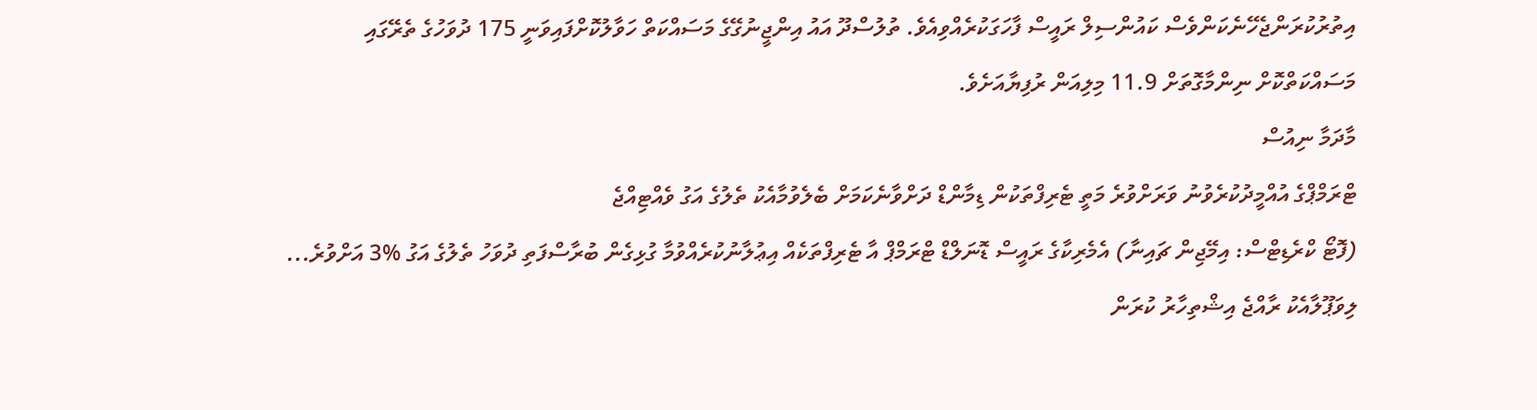އިތުރުކުރަންޖެހޭނެކަންވެސް ކައުންސިލް ރައީސް ފާހަގަކުރެއްވިއެވެ. ތުލުސްދޫ އައު އިންޖީނުގޭގެ މަސައްކަތް ހަވާލުކޮށްފައިވަނީ 175 ދުވަހުގެ ތެރޭގައި މަސައްކަތްކޮށް ނިންމާގޮތަށް 11.9 މިލިއަން ރުފިޔާއަށެވެ.
މާދަމާ ނިއުސް
ޓްރަމްޕްގެ އުއްމީދުކުރެވުނު ވަރަށްވުރެ މަތީ ޓެރިފްތަކުން ޑިމާންޑް ދަށްވާނެކަމަށް ބެލެވުމާއެކު ތެލުގެ އަގު ވެއްޓިއްޖެ
(ފޮޓޯ ކްރެޑިޓްސް: އިމޭޖިން ޗައިނާ) އެމެރިކާގެ ރައީސް ޑޮނަލްޑް ޓްރަމްޕް އާ ޓެރިފްތަކެއް އިޢުލާނުކުރެއްވުމާ ގުޅިގެން ބުރާސްފަތި ދުވަހު ތެލުގެ އަގު %3 އަށްވުރެ...
ލިވަޕޫލާއެކު ރާއްޖެ އިޝްތިހާރު ކުރަން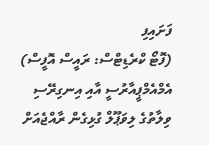ފަށައިފި
(ފޮޓޯ ކްރެޑިޓްސް: ރައީސް އޮފީސް) އެމްއެމްޕީއާރުސީ އާއި އިނގިރޭސި ވިލާތުގެ ލިވަޕޫލް ގުޅިގެން ރާއްޖެއަށް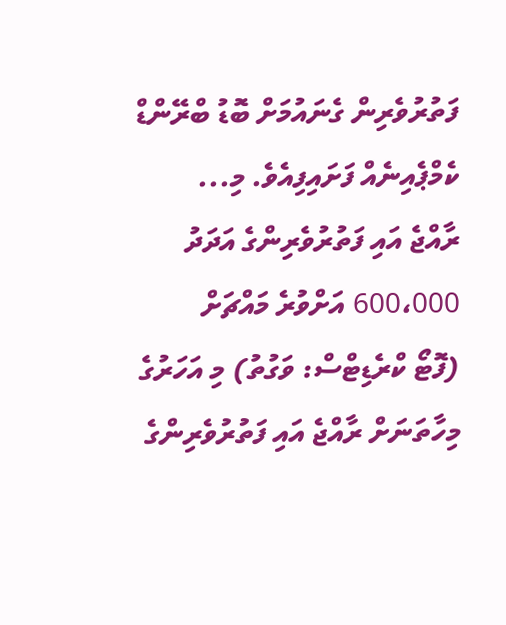ފަތުރުވެރިން ގެނައުމަށް ބޮޑު ބްރޭންޑް ކެމްޕެއިނެއް ފަށައިފިއެވެ. މި...
ރާއްޖެ އައި ފަތުރުވެރިންގެ އަދަދު 600،000 އަށްވުރެ މައްޗަށް
(ފޮޓޯ ކްރެޑިޓްސް: ވަގުތު) މި އަހަރުގެ މިހާތަނަށް ރާއްޖެ އައި ފަތުރުވެރިންގެ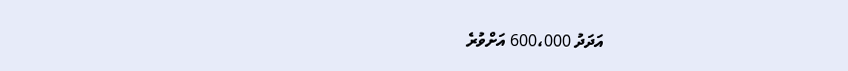އަދަދު 600،000 އަށްވުރެ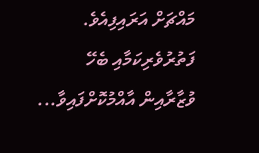މައްޗަށް އަރައިފިއެވެ. ފަތުރުވެރިކަމާއި ބެހޭ ވުޒާރާއިން އާއްމުކޮށްފައިވާ...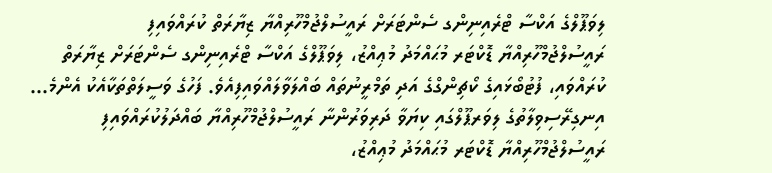ލިވަޕޫލްގެ އަކްސާ ޓްރެއިނިންގ ސެންޓަރަށް ރައީސުލްޖުމްހޫރިއްޔާ ޒިޔާރަތް ކުރައްވައިފި
ރައީސުލްޖުމްހޫރިއްޔާ ޑޮކްޓަރ މުޙައްމަދު މުޢިއްޒު، ލިވަޕޫލްގެ އަކްސާ ޓްރެއިނިންގ ސެންޓަރަށް ޒިޔާރަތް ކުރައްވައި، ފުޓުބޯޅައިގެ ކޯޗިންގްގެ އަދި ތަމްރީނުތައް ބައްލަވާލައްވައިފިއެވެ. ފަހުގެ ވަސީލަތްތަކާއެކު އެންމެ...
އިނގިރޭސިވިލާތުގެ ލިވަރޕޫލްގައި ކިޔަވާ ދަރިވަރުންނާ ރައީސުލްޖުމްހޫރިއްޔާ ބައްދަލުކުރައްވައިފި
ރައީސުލްޖުމްހޫރިއްޔާ ޑޮކްޓަރ މުޙައްމަދު މުޢިއްޒު،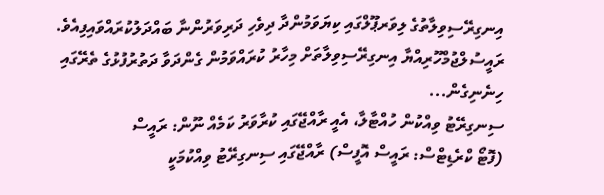އިނގިރޭސިވިލާތުގެ ލިވަރޕޫލްގައި ކިޔަވަމުންދާ ދިވެހި ދަރިވަރުންނާ ބައްދަލުކުރައްވައިފިއެވެ. ރައީސުލްޖުމްހޫރިއްޔާ އިނގިރޭސިވިލާތަށް މިހާރު ކުރައްވަމުން ގެންދަވާ ދަތުރުފުޅުގެ ތެރޭގައި ހިނެނިގެން...
ސިނގިރޭޓު ވިއްކުން ހުއްޓާލާ، އެއީ ރާއްޖޭގައި ކުރާވަރު ކަމެއް ނޫން: ރައީސް
(ފޮޓޯ ކްރެޑިޓްސް: ރައީސް އޮފީސް) ރާއްޖޭގައި ސިނގިރޭޓު ވިއްކުމަކީ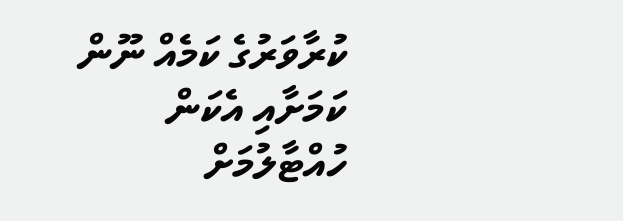ކުރާވަރުގެ ކަމެއް ނޫން ކަމަށާއި އެކަން ހުއްޓާލުމަށް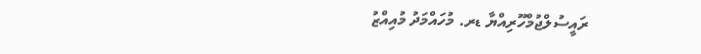ރައީސުލްޖުމްހޫރިއްޔާ ޑރ. މުހައްމަދު މުއިއްޒު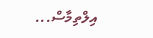އިލްތިމާސް...